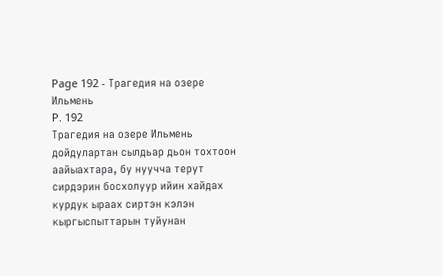Page 192 - Трагедия на озере Ильмень
P. 192
Трагедия на озере Ильмень
дойдулартан сылдьар дьон тохтоон аайыахтара, бу нуучча терут
сирдэрин босхолуур ийин хайдах курдук ыраах сиртэн кэлэн
кыргыспыттарын туйунан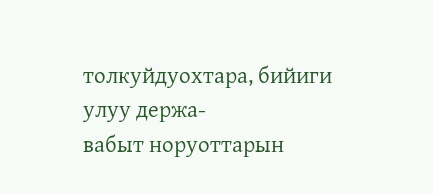толкуйдуохтара, бийиги улуу держа-
вабыт норуоттарын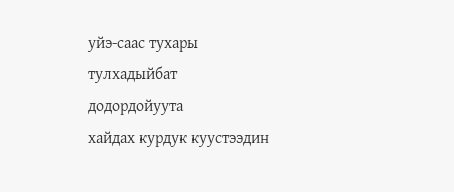уйэ-саас тухары тулхадыйбат додордойуута
хайдах курдук куустээдин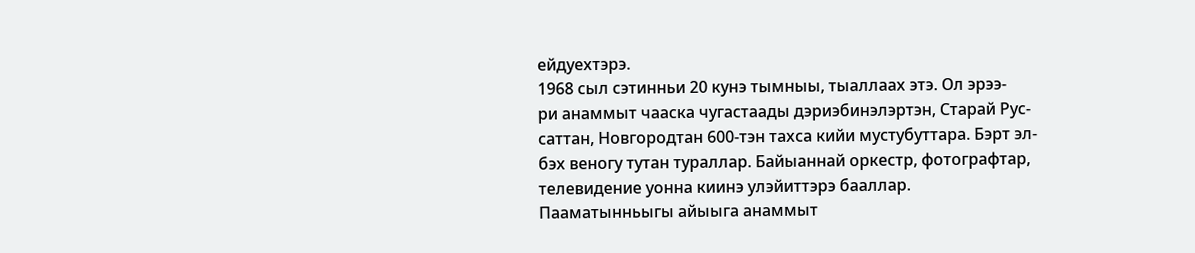ейдуехтэрэ.
1968 сыл сэтинньи 20 кунэ тымныы, тыаллаах этэ. Ол эрээ-
ри анаммыт чааска чугастаады дэриэбинэлэртэн, Старай Рус-
саттан, Новгородтан 600-тэн тахса кийи мустубуттара. Бэрт эл-
бэх веногу тутан тураллар. Байыаннай оркестр, фотографтар,
телевидение уонна киинэ улэйиттэрэ бааллар.
Пааматынньыгы айыыга анаммыт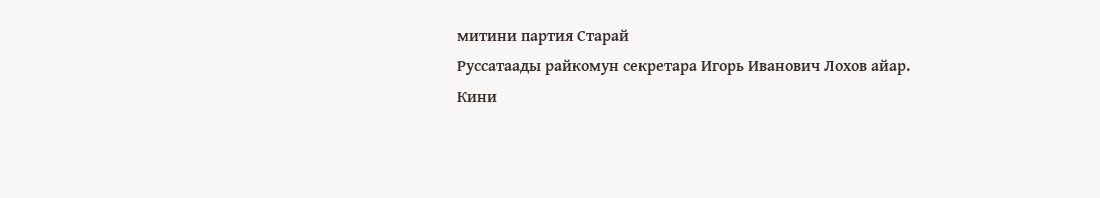митини партия Старай
Руссатаады райкомун секретара Игорь Иванович Лохов айар.
Кини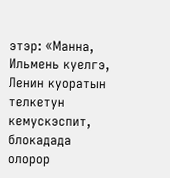этэр: «Манна, Ильмень куелгэ, Ленин куоратын телкетун
кемускэспит, блокадада олорор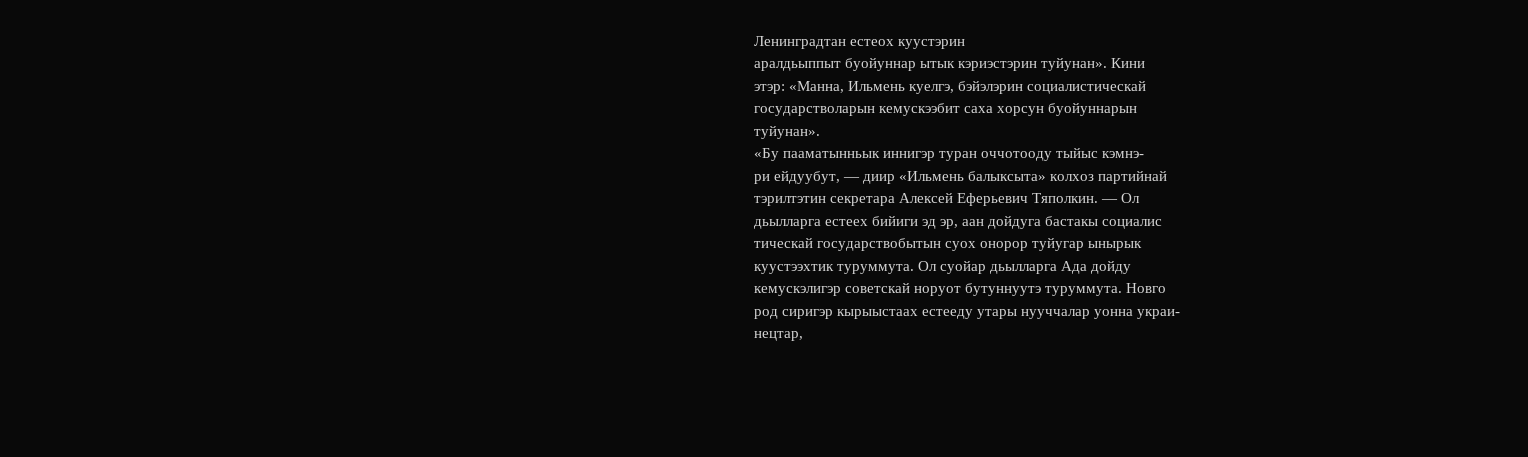Ленинградтан естеох куустэрин
аралдьыппыт буойуннар ытык кэриэстэрин туйунан». Кини
этэр: «Манна, Ильмень куелгэ, бэйэлэрин социалистическай
государстволарын кемускээбит саха хорсун буойуннарын
туйунан».
«Бу пааматынньык иннигэр туран оччотооду тыйыс кэмнэ-
ри ейдуубут, — диир «Ильмень балыксыта» колхоз партийнай
тэрилтэтин секретара Алексей Еферьевич Тяполкин. — Ол
дьылларга естеех бийиги эд эр, аан дойдуга бастакы социалис
тическай государствобытын суох онорор туйугар ынырык
куустээхтик туруммута. Ол суойар дьылларга Ада дойду
кемускэлигэр советскай норуот бутуннуутэ туруммута. Новго
род сиригэр кырыыстаах естееду утары нууччалар уонна украи-
нецтар,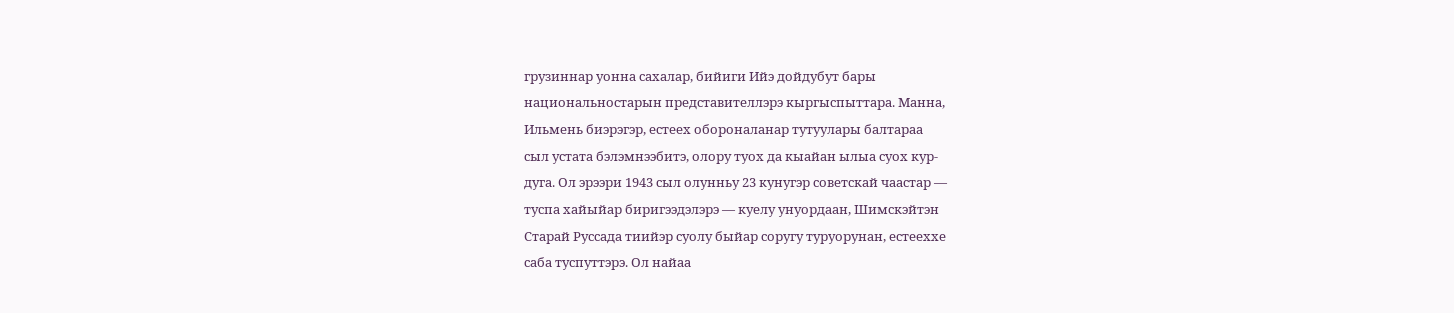грузиннар уонна сахалар, бийиги Ийэ дойдубут бары
национальностарын представителлэрэ кыргыспыттара. Манна,
Ильмень биэрэгэр, естеех обороналанар тутуулары балтараа
сыл устата бэлэмнээбитэ, олору туох да кыайан ылыа суох кур-
дуга. Ол эрээри 1943 сыл олунньу 23 кунугэр советскай чаастар —
туспа хайыйар биригээдэлэрэ — куелу унуордаан, Шимскэйтэн
Старай Руссада тиийэр суолу быйар соругу туруорунан, естееххе
саба туспуттэрэ. Ол найаа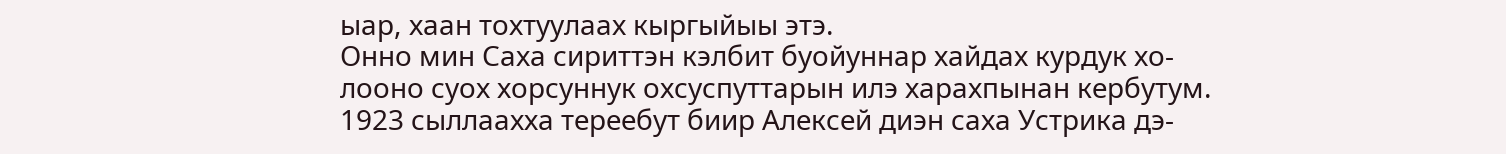ыар, хаан тохтуулаах кыргыйыы этэ.
Онно мин Саха сириттэн кэлбит буойуннар хайдах курдук хо-
лооно суох хорсуннук охсуспуттарын илэ харахпынан кербутум.
1923 сыллаахха тереебут биир Алексей диэн саха Устрика дэ-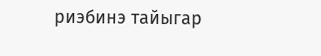риэбинэ тайыгар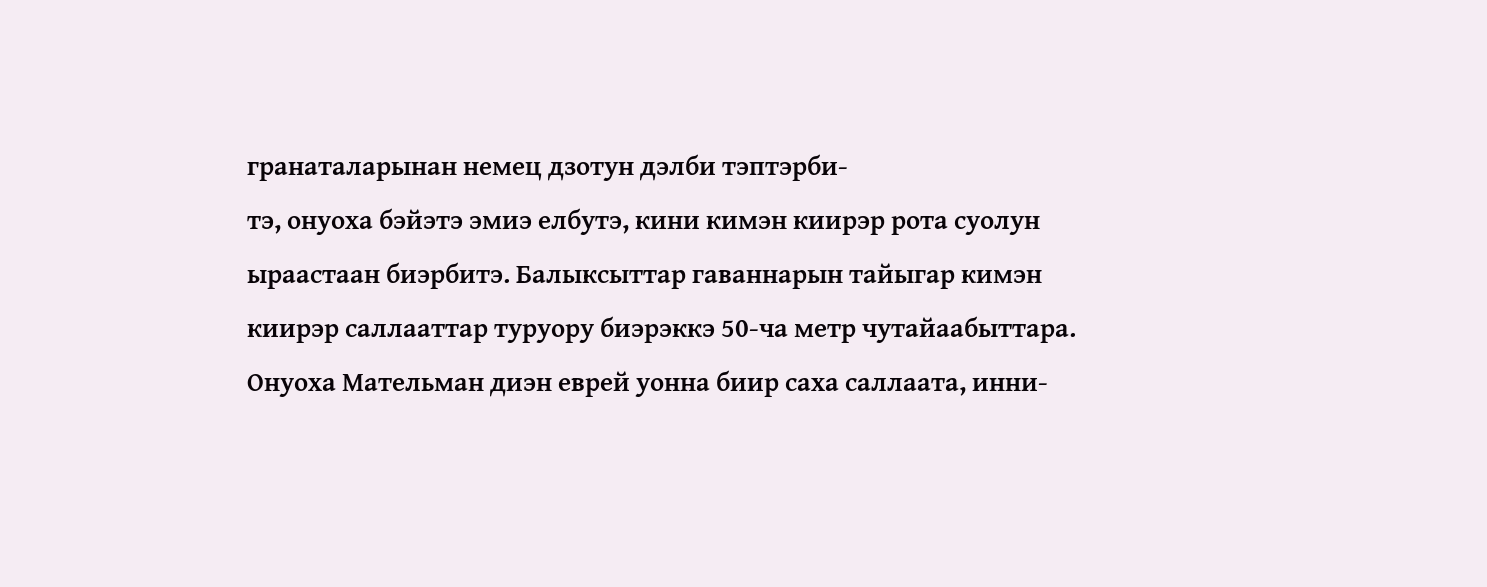гранаталарынан немец дзотун дэлби тэптэрби-
тэ, онуоха бэйэтэ эмиэ елбутэ, кини кимэн киирэр рота суолун
ыраастаан биэрбитэ. Балыксыттар гаваннарын тайыгар кимэн
киирэр саллааттар туруору биэрэккэ 50-ча метр чутайаабыттара.
Онуоха Мательман диэн еврей уонна биир саха саллаата, инни-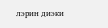лэрин диэки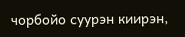чорбойо суурэн киирэн,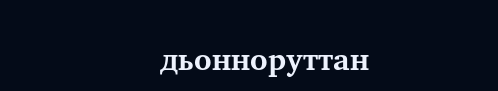дьонноруттан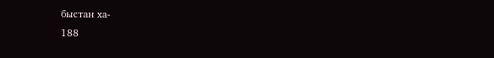быстан ха-
188